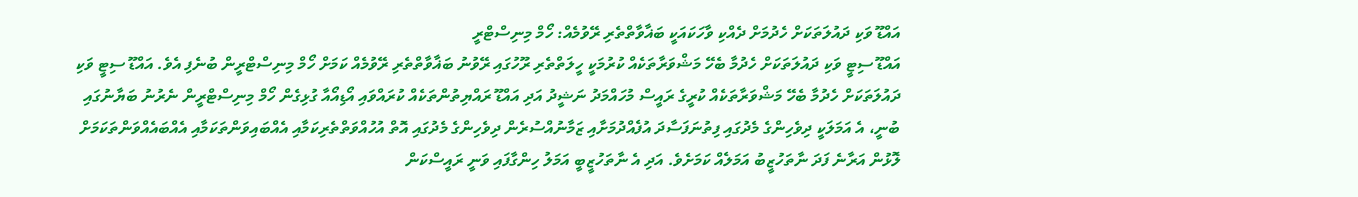އައްޑޫ ވަކި ދައުލަތަކަށް ހެދުމަށް ދެއްކި ވާހަކައަކީ ބަޣާވާތްތެރި ރޭވުމެއް: ހޯމް މިނިސްޓްރީ
އައްޑޫ ސިޓީ ވަކި ދައުލަތަކަށް ހެދުމާ ބެހޭ މަޝްވަރާތަކެއް ކުރުމަކީ ހީލަތްތެރި ރޫހުގައި ރޭވުނު ބަޣާވާތްތެރި ރޭވުމެއް ކަމަށް ހޯމް މިނިސްޓްރީން ބުނެފި އެވެ. އައްޑޫ ސިޓީ ވަކި ދައުލަތަކަށް ހެދުމާ ބެހޭ މަޝްވަރާތަކެއް ކުރީގެ ރައީސް މުހައްމަދު ނަޝީދު އަދި އައްޑޫ ރައްޔިތުންތަކެއް ކުރައްވައި އޯޑިއޯއާ ގުޅިގެން ހޯމް މިނިސްޓްރީން ނެރުނު ބަޔާނުގައި ބުނީ، އެ އަމަލަކީ ދިވެހިންގެ މެދުގައި ފިތުނަފަސާދަ އުފެއްދުމަށާއި ޒަމާނުއްސުރެން ދިވެހިންގެ މެދުގައި އޮތް އުހުއްވަތްތެރިކަމާއި އެއްބައިވަންތަކަމާއި އެއްބައެއްވަންތަކަމަށް ލޮޅުން އަރާނެ ފަދަ ނާތަހުޒީބު އަމަލެއް ކަމަށެވެ. އަދި އެ ނާތަހުޒީބީ އަމަލު ހިންގާފައި ވަނީ ރައީސްކަން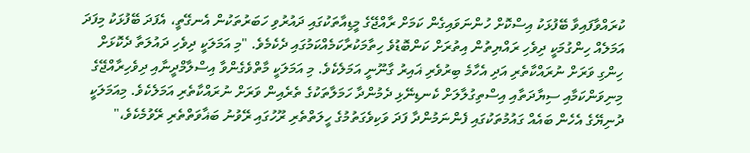ކުރައްވާފައިވާ ބޭފުޅަކު އިސްކޮށް ހުންނަވައިގެން ކަމަށް ރާއްޖޭގެ މީޑިއާތަކުގައި ދައުރުވި ހަބަރުތަކުން އެނގޭތީ، އެފަދަ ބޭފުޅަކު މިފަދަ އަމަލެއް ހިންގުމަކީ ދިވެހި ރައްޔިތުން އިތުރަށް ކަންބޮޑުވެ ހިތާމަކުރާކަމެއްކަމުގައި ދެކެމެވެ. "މި އަމަލަކީ ދިވެހި ދައުލަތާ ދެކޮޅަށް ހިންގި ވަރަށް ނުރައްކާތެރި އަދި އެހާމެ ބިރުވެރި ޣައިރު ގާނޫނީ އަމަލެކެވެ. މި އަމަލަކީ މާތްވެގެންވާ އިސްލާމްދީނާއި ދިވެހިރާއްޖޭގެ މިނިވަންކަމާއި ސިޔާދަތާއި އިސްތިގުލާލަށް ކެނޑިނޭޅި ދެމުންދާ ހަމަލާތަކުގެ ތެރެއިން ވަރަށް ނުރައްކާތެރި އަމަލެކެވެ. މިއަމަލަކީ ދުނިޔޭގެ އެހެން ބައެއް ގައުމުތަކުގައި ފެންނަމުންދާ ފަދަ ވަކިވެގަތުމުގެ ހީލަތްތެރި ރޫހުގައި ރޭވުނު ބަޣާވަތްތެރި ރޭވުމެކެވެ،"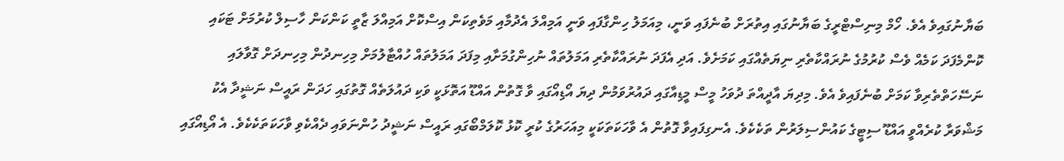ބަޔާނުގައިވެ އެވެ. ހޯމް މިނިސްޓްރީގެ ބަޔާނުގައި އިތުރަށް ބުނެފައި ވަނީ، މިއަމަލު ހިންގާފައި ވަނީ އަމިއްލަ އެދުމާއި މަވެތިކަން އިސްކޮށް އަމިއްލަ ޒާތީ ކަންކަން ހާސިލް ކުރުމަށް ޓަކައި ކޮންމެފަދަ ކަމެއް ވެސް ކުރުމުގެ ނުރައްކާތެރި ނިޔަތެއްގައި ކަމަށެވެ. އަދި އެފަދަ ނުރައްކާތެރި އަމަލުތައް ނުހިންގުމަށާއި މިފަދަ އަމަލުތައް ހުއްޓާލުމަށް މިހިނދުން މިހިނދަށް ގޮވާލައި ނަސޭހަތްތެރިވާ ކަމަށް ބުނެފައިވެ އެވެ. މިދިޔަ އާދީއްތަ ދުވަހު މީސް މީޑިއާގައި ދައުރުވަމުން ދިޔަ އޯޑިއޯގައި ވާ ގޮތުން އައްޑޫ އަތޮޅަކީ ވަކި ދައުލަތެއް ގޮތުގައި ހަދަން ރައީސް ނަޝީދާ އެކު މަޝްވަރާ ކުރެއްވީ އައްޑޫ ސިޓީގެ ކައުންސިލަރުން ތަކެކެވެ. އެނގިފައިވާ ގޮތުން އެ ވާހަކަތަކަކީ މިއަހަރުގެ ކުރީ ކޮޅު ކޮލަމްބޯގައި ރައީސް ނަޝީދު ހުންނަވައި ދެއްކެވި ވާހަކަތަކެކެވެ. އެ އޯޑިއޯގައި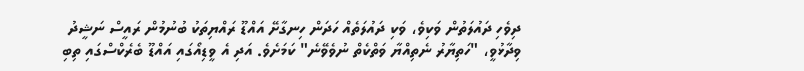ދިވެހި ދައުލަތުން ވަކިވެ، ވަކި ދައުލަތެއް ހަދަން ހިނގާށޭ އައްޑޫ ރައްޔިތަކު ބުނުމުން ރައީސް ނަޝީދު ވިދާޅުވީ، "ހަތިޔާރު ނެތިއްޔާ ވަތްކެތް ނުވެވޭނެ" ކަމަށެވެ. އަދި އެ ވީޑިއޯގައި އައްޑޫ ބެރެކްސްގައި ތިބި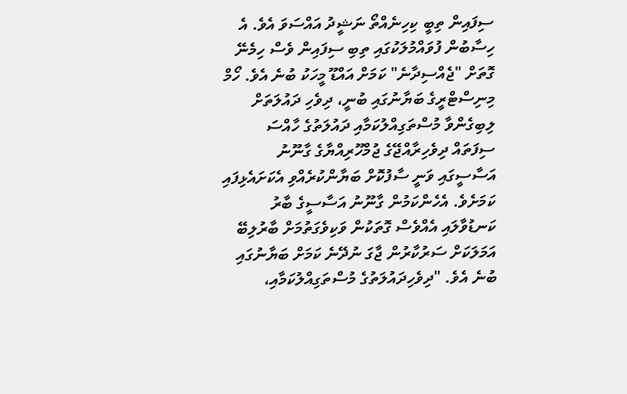ސިފައިން ތިބީ ކިހިނެއްތޯ ނަޝީދު އައްސަވަ އެވެ. އެ ހިސާބުން ފުވައްމުލަކުގައި ތިބި ސިފައިން ވެސް ހިމެނޭ ގޮތަށް "ޖެއްސިދާނެ" ކަމަށް އައްޑޫ މީހަކު ބުނެ އެވެ. ހޯމް މިނިސްޓްރީގެ ބަޔާނުގައި ބުނީ، ދިވެހި ދައުލަތަށް ލިބިގެންވާ މުސްތަގިއްލުކަމާއި ދައުލަތުގެ ހާއްސަ ސިފަތައް ދިވެހިރާއްޖޭގެ ޖުމްހޫރިއްޔާގެ ގާނޫނު އަސާސީގައި ވަނީ ސާފުކޮށް ބަޔާންކުރެއްވި އެކަށައެޅިފައި ކަމަށެވެ. އެހެންކަމުން ގާނޫނު އަސާސީގެ ބާރު ކަނޑުވާލައި އެއްވެސް ގޮތަކުން ވަކިވެގަތުމަށް ބާރުލިބޭ އަމަލަކަށް ސަރުކާރުން ޖާގަ ނުދޭނެ ކަމަށް ބަޔާނުގައި ބުނެ އެވެ. "ދިވެހިދައުލަތުގެ މުސްތަގިއްލުކަމާއި،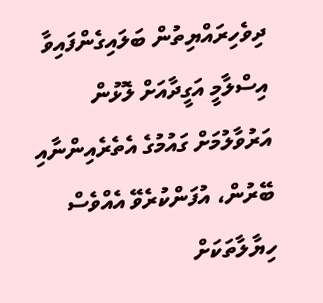ދިވެހިރައްޔިތުން ބަލައިގެންފައިވާ އިސްލާމީ އަގީދާއަށް ލޮޅުން އަރުވާލުމަށް ގައުމުގެ އެތެރެއިންނާއި ބޭރުން، އުފަންކުރެވޭ އެއްވެސް ހިޔާލާތަކަށް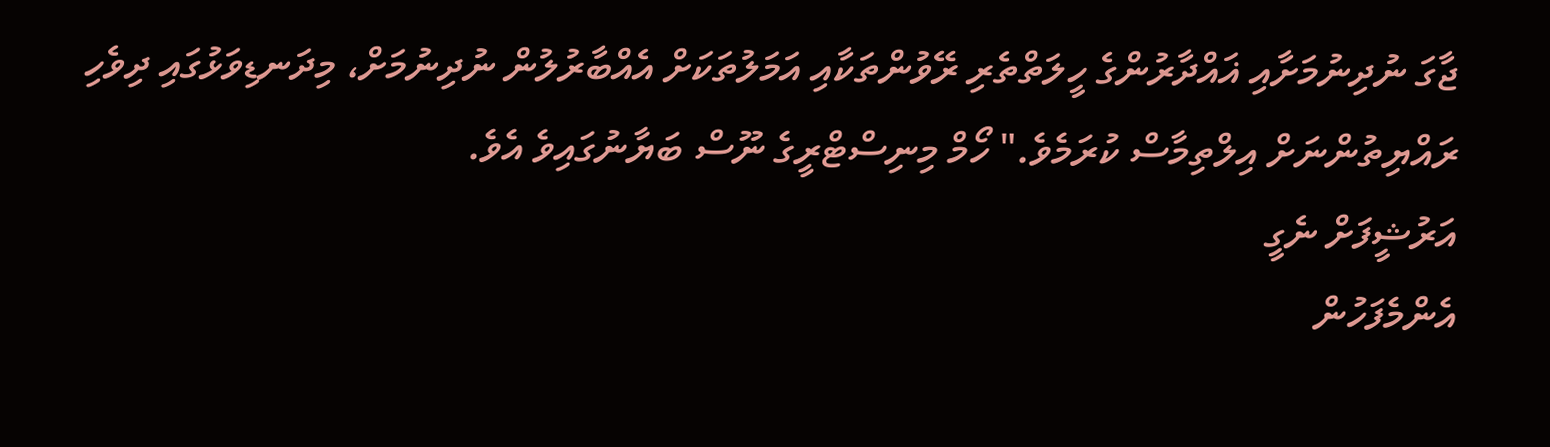ޖާގަ ނުދިނުމަށާއި ޣައްދާރުންގެ ހީލަތްތެރި ރޭވުންތަކާއި އަމަލުތަކަށް އެއްބާރުލުން ނުދިނުމަށް، މިދަނޑިވަޅުގައި ދިވެހި ރައްޔިތުންނަށް އިލްތިމާސް ކުރަމެވެ." ހޯމް މިނިސްޓްރީގެ ނޫސް ބަޔާނުގައިވެ އެވެ.
އަރުޝީފަށް ނެގީ
އެންމެފަހުން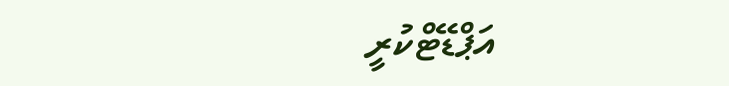އަޕްޑޭޓްކުރީ